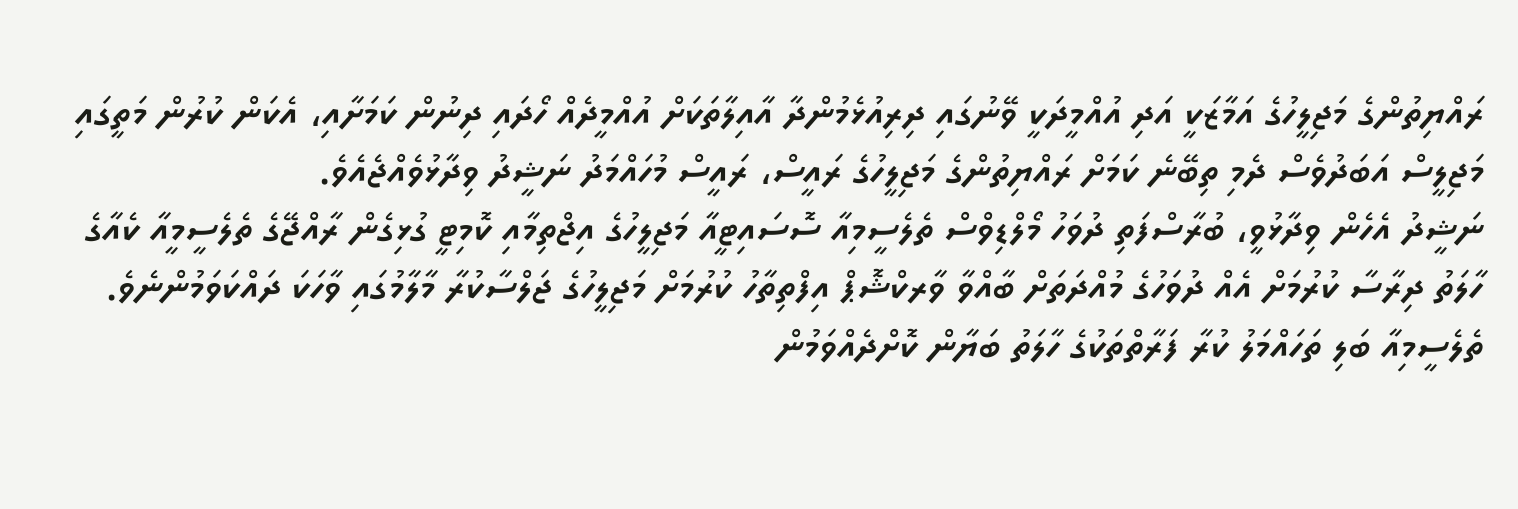ރައްޔިތުންގެ މަޖިލީހުގެ އަމާޒަކީ އަދި އުއްމީދަކީ ވޭނުގައި ދިރިއުޅެމުންދާ އާއިލާތަކަށް އުއްމީދެއް ހޯދައި ދިނުން ކަމަށާއި، އެކަން ކުރުން މަތީގައި މަޖިލީސް އަބަދުވެސް ދެމި ތިބޭނެ ކަމަށް ރައްޔިތުންގެ މަޖިލީހުގެ ރައީސް، ރައީސް މުހައްމަދު ނަޝީދު ވިދާޅުވެއްޖެއެވެ.
ނަޝީދު އެހެން ވިދާޅުވީ، ބުރާސްފަތި ދުވަހު މޯލްޑިވްސް ތެލެސީމިއާ ސޮސައިޓީއާ މަޖިލީހުގެ އިޖްތިމާއި ކޮމިޓީ ގުޅިގެން ރާއްޖޭގެ ތެލެސީމީއާ ކެއާގެ ހާލަތު ދިރާސާ ކުރުމަށް އެއް ދުވަހުގެ މުއްދަތަށް ބާއްވާ ވާރކްޝޮޕް އިފްތިތާހު ކުރުމަށް މަޖިލީހުގެ ޖަލްސާކުރާ މާލާމުގައި ވާހަކަ ދައްކަވަމުންނެވެ.
ތެލެސީމިއާ ބަލި ތަހައްމަލު ކުރާ ފަރާތްތަކުގެ ހާލަތު ބަޔާން ކޮށްދެއްވަމުން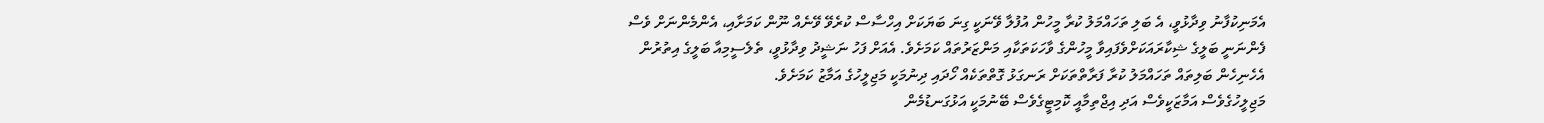އެމަނިކުފާނު ވިދާޅުވީ، އެ ބަލި ތަހައްމަލު ކުރާ މީހުން އުފުލާ ވޭނަކީ ގިނަ ބަޔަކަށް އިހްސާސް ކުރެވޭ ވޭނެއް ނޫން ކަމަށާއި، އެންމެންނަށް ވެސް ފެންނަނީ ބަލީގެ ޝިކާރައަކަށްވެފައިވާ މީހުންގެ ވާހަކަތަކާއި މަންޒަރުތައް ކަމަށެވެ. އެއަށް ފަހު ނަޝީދު ވިދާޅުވީ، ތެލެސީމިއާ ބަލީގެ އިތުރުން އެހެނިހެން ބަލިތައް ތަހައްމަލު ކުރާ ފަރާތްތަކަށް ރަނގަޅު ގޮތްތަކެއް ހޯދައި ދިނުމަކީ މަޖިލީހުގެ އަމާޒު ކަމަށެވެ.
މަޖިލީހުގެވެސް އަމާޒަކީވެސް އަދި އިޖްތިމާއީ ކޮމިޓީގެވެސް ބޭނުމަކީ އަޅުގަނޑުމެން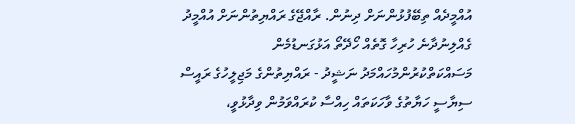އުއްމީދެއް ތިބޭފުޅުންނަށް ދިނުން. ރާއްޖޭގެ ރައްޔިތުންނަށް އުއްމީދު ގެއްލިނުދާނެ ހުރިހާ ގޮތެއް ހޯދޭތޯ އަޅުގަނޑުމެން މަސައްކަތްކުރުންމުހައްމަދު ނަޝީދު - ރައްޔިތުންގެ މަޖިލީހުގެ ރައީސް
ސިޔާސީ ހަޔާތުގެ ވާހަކަތައް ހިއްސާ ކުރައްވަމުން ވިދާޅުވީ،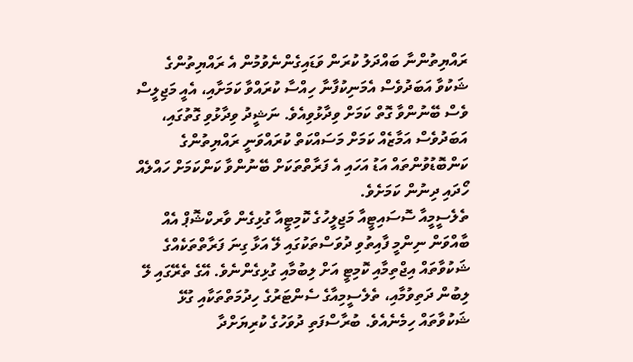ރައްޔިތުންނާ ބައްދަލު ކުރަން ވަޑައިގެންނެވުމުން އެ ރައްޔިތުންގެ ޝަކުވާ އަބަދުވެސް އެމަނިކުފާނާ ހިއްސާ ކުރައްވާ ކަމަށާއި، އެއީ މަޖިލީސް ވެސް ބޭނުންވާ ގޮތް ކަމަށް ވިދާޅުވިއެވެ. ނަޝީދު ވިދާޅުވި ގޮތުގައި، އަބަދުވެސް އަމާޒެއް ކަމަށް މަސައްކަތް ކުރައްވަނީ ރައްޔިތުންގެ ކަންބޮޑުވުންތައް އަޑު އަހައި އެ ފަރާތްތަކަށް ބޭނުންވާ ކަންކަމަށް ހައްލެއް ހޯދައި ދިނުން ކަމަށެވެ.
ތެލެސީމީއާ ސޮސައިޓީއާ މަޖިލީހުގެ ކޮމިޓީއާ ގުޅިގެން ވާރކްޝޮޕް އެއް ބާއްވަން ނިންމީ ފާއިތުވި ދުވަސްތަކުގައި ލޭ އަޅާ ގިނަ ފަރާތްތަކެއްގެ ޝަކުވާތައް އިޖްތިމާއި ކޮމިޓީ އަށް ލިބުމާއި ގުޅިގެންނެވެ. އޭގެ ތެރޭގައި ލޭ ލިބުން ދަތިވުމާއި، ތެލެސީމިއާގެ ސެންޓަރުގެ ހިދުމަތްތަކާއި ގުޅޭ ޝަކުވާތައް ހިމެނެއެވެ. ބުރާސްފަތި ދުވަހުގެ ކުރިޔަށްދާ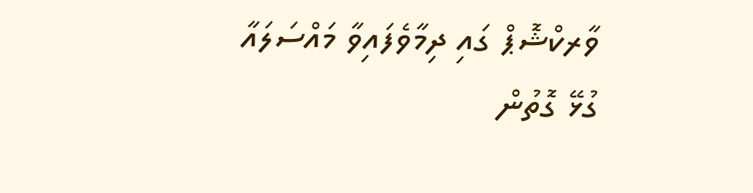ވާރކްޝޮޕް ގައި ދިމާވެފައިވާ މައްސަލައާ ގުޅޭ ގޮތުން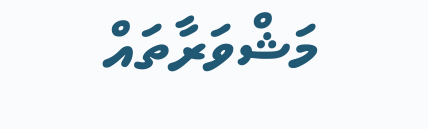މަޝްވަރާތައް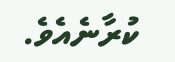ކުރާނެއެވެ.